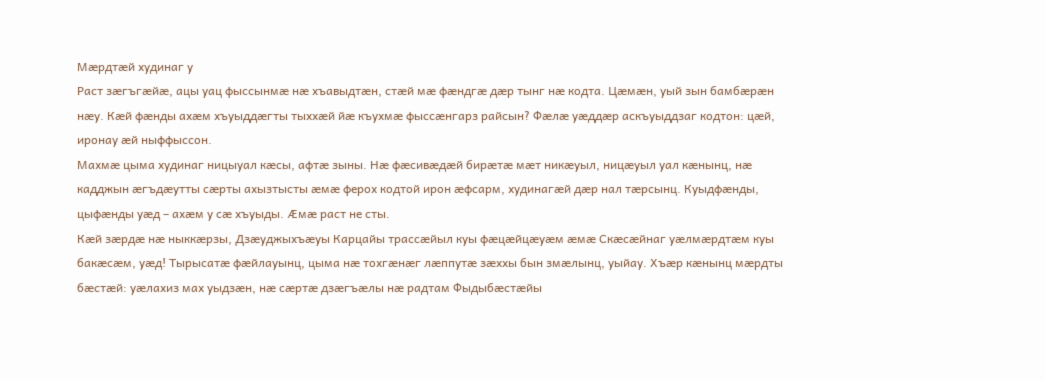Мæрдтæй худинаг у
Раст зæгъгæйæ, ацы уац фыссынмæ нæ хъавыдтæн, стæй мæ фæндгæ дæр тынг нæ кодта. Цæмæн, уый зын бамбæрæн нæу. Кæй фæнды ахæм хъуыддæгты тыххæй йæ къухмæ фыссæнгарз райсын? Фæлæ уæддæр аскъуыддзаг кодтон: цæй, иронау æй ныффыссон.
Махмæ цыма худинаг ницыуал кæсы, афтæ зыны. Нæ фæсивæдæй бирæтæ мæт никæуыл, ницæуыл уал кæнынц, нæ кадджын æгъдæутты сæрты ахызтысты æмæ ферох кодтой ирон æфсарм, худинагæй дæр нал тæрсынц. Куыдфæнды, цыфæнды уæд – ахæм у сæ хъуыды. Æмæ раст не сты.
Кæй зæрдæ нæ ныккæрзы, Дзæуджыхъæуы Карцайы трассæйыл куы фæцæйцæуæм æмæ Скæсæйнаг уæлмæрдтæм куы бакæсæм, уæд! Тырысатæ фæйлауынц, цыма нæ тохгæнæг лæппутæ зæххы бын змæлынц, уыйау. Хъæр кæнынц мæрдты бæстæй: уæлахиз мах уыдзæн, нæ сæртæ дзæгъæлы нæ радтам Фыдыбæстæйы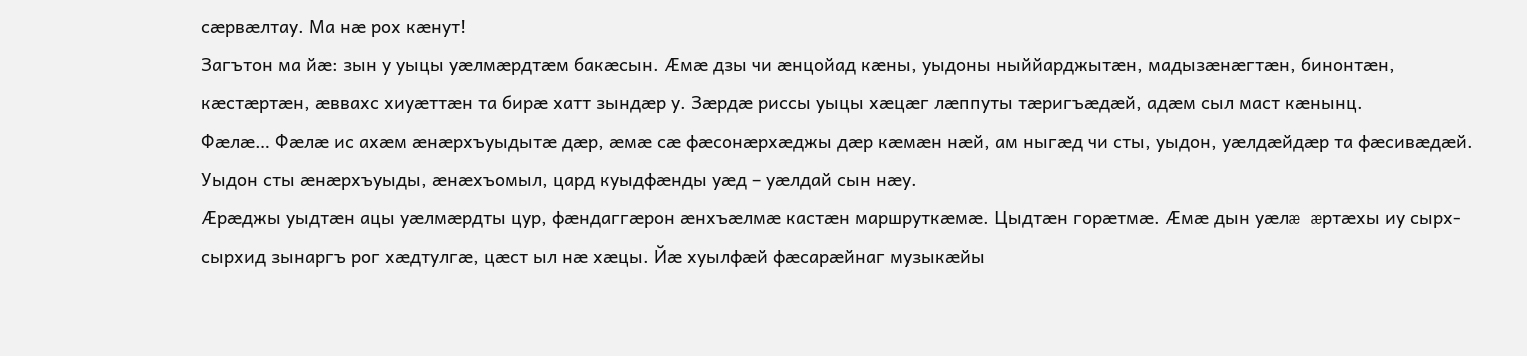сæрвæлтау. Ма нæ рох кæнут!
Загътон ма йæ: зын у уыцы уæлмæрдтæм бакæсын. Æмæ дзы чи æнцойад кæны, уыдоны ныййарджытæн, мадызæнæгтæн, бинонтæн, кæстæртæн, æввахс хиуæттæн та бирæ хатт зындæр у. Зæрдæ риссы уыцы хæцæг лæппуты тæригъæдæй, адæм сыл маст кæнынц.
Фæлæ… Фæлæ ис ахæм æнæрхъуыдытæ дæр, æмæ сæ фæсонæрхæджы дæр кæмæн нæй, ам ныгæд чи сты, уыдон, уæлдæйдæр та фæсивæдæй. Уыдон сты æнæрхъуыды, æнæхъомыл, цард куыдфæнды уæд – уæлдай сын нæу.
Æрæджы уыдтæн ацы уæлмæрдты цур, фæндаггæрон æнхъæлмæ кастæн маршруткæмæ. Цыдтæн горæтмæ. Æмæ дын уæлæ æртæхы иу сырх-сырхид зынаргъ рог хæдтулгæ, цæст ыл нæ хæцы. Йæ хуылфæй фæсарæйнаг музыкæйы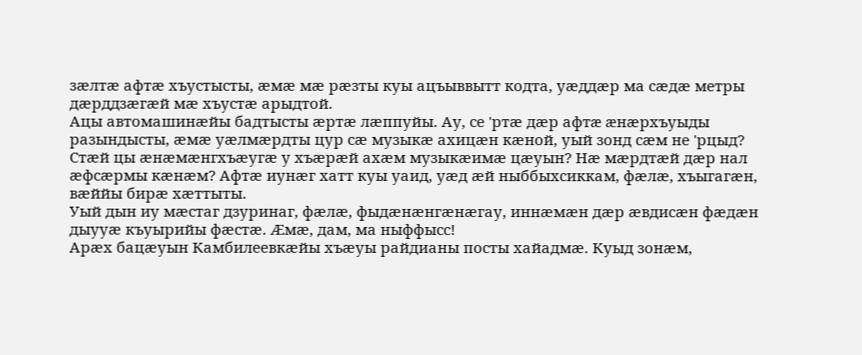зæлтæ афтæ хъустысты, æмæ мæ рæзты куы ацъыввытт кодта, уæддæр ма сæдæ метры дæрддзæгæй мæ хъустæ арыдтой.
Ацы автомашинæйы бадтысты æртæ лæппуйы. Ау, се 'ртæ дæр афтæ æнæрхъуыды разындысты, æмæ уæлмæрдты цур сæ музыкæ ахицæн кæной, уый зонд сæм не 'рцыд? Стæй цы æнæмæнгхъæугæ у хъæрæй ахæм музыкæимæ цæуын? Нæ мæрдтæй дæр нал æфсæрмы кæнæм? Афтæ иунæг хатт куы уаид, уæд æй ныббыхсиккам, фæлæ, хъыгагæн, вæййы бирæ хæттыты.
Уый дын иу мæстаг дзуринаг, фæлæ, фыдæнæнгæнæгау, иннæмæн дæр æвдисæн фæдæн дыууæ къуырийы фæстæ. Æмæ, дам, ма ныффысс!
Арæх бацæуын Камбилеевкæйы хъæуы райдианы посты хайадмæ. Куыд зонæм,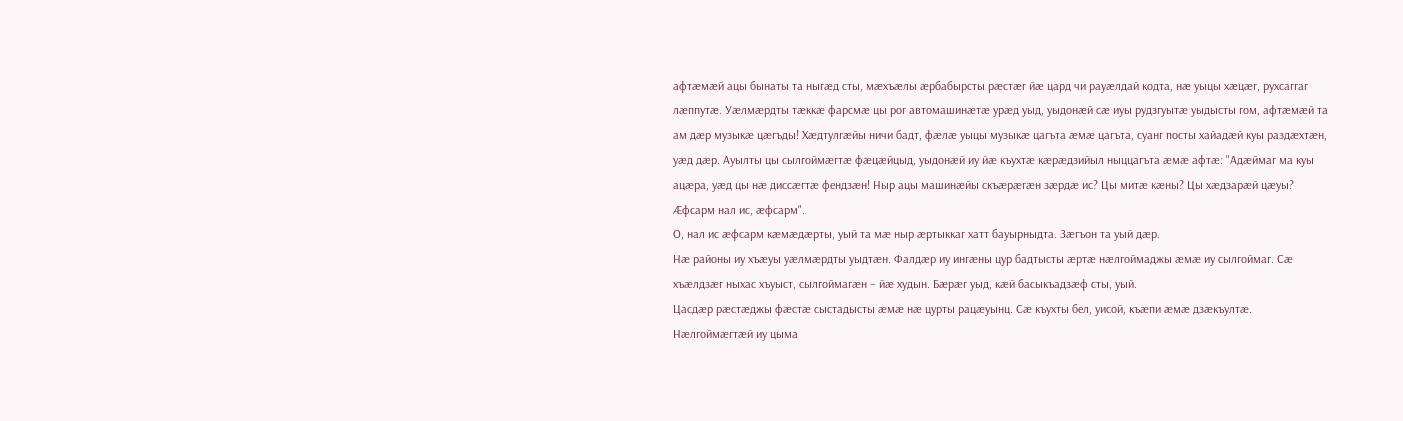афтæмæй ацы бынаты та ныгæд сты, мæхъæлы æрбабырсты рæстæг йæ цард чи рауæлдай кодта, нæ уыцы хæцæг, рухсаггаг лæппутæ. Уæлмæрдты тæккæ фарсмæ цы рог автомашинæтæ урæд уыд, уыдонæй сæ иуы рудзгуытæ уыдысты гом, афтæмæй та ам дæр музыкæ цæгъды! Хæдтулгæйы ничи бадт, фæлæ уыцы музыкæ цагъта æмæ цагъта, суанг посты хайадæй куы раздæхтæн, уæд дæр. Ауылты цы сылгоймæгтæ фæцæйцыд, уыдонæй иу йæ къухтæ кæрæдзийыл ныццагъта æмæ афтæ: "Адæймаг ма куы ацæра, уæд цы нæ диссæгтæ фендзæн! Ныр ацы машинæйы скъæрæгæн зæрдæ ис? Цы митæ кæны? Цы хæдзарæй цæуы? Æфсарм нал ис, æфсарм".
О, нал ис æфсарм кæмæдæрты, уый та мæ ныр æртыккаг хатт бауырныдта. Зæгъон та уый дæр.
Нæ районы иу хъæуы уæлмæрдты уыдтæн. Фалдæр иу ингæны цур бадтысты æртæ нæлгоймаджы æмæ иу сылгоймаг. Сæ хъæлдзæг ныхас хъуыст, сылгоймагæн – йæ худын. Бæрæг уыд, кæй басыкъадзæф сты, уый.
Цасдæр рæстæджы фæстæ сыстадысты æмæ нæ цурты рацæуынц. Сæ къухты бел, уисой, къæпи æмæ дзæкъултæ. Нæлгоймæгтæй иу цыма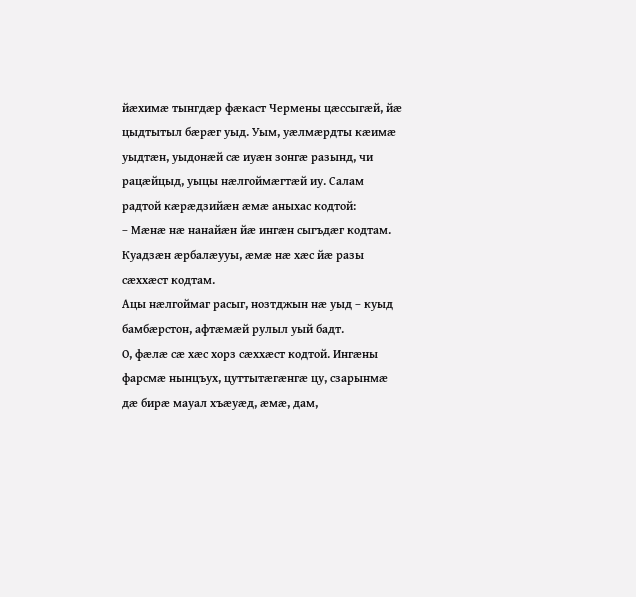йæхимæ тынгдæр фæкаст Чермены цæссыгæй, йæ цыдтытыл бæрæг уыд. Уым, уæлмæрдты кæимæ уыдтæн, уыдонæй сæ иуæн зонгæ разынд, чи рацæйцыд, уыцы нæлгоймæгтæй иу. Салам радтой кæрæдзийæн æмæ аныхас кодтой:
– Мæнæ нæ нанайæн йæ ингæн сыгъдæг кодтам. Куадзæн æрбалæууы, æмæ нæ хæс йæ разы сæххæст кодтам.
Ацы нæлгоймаг расыг, нозтджын нæ уыд – куыд бамбæрстон, афтæмæй рулыл уый бадт.
О, фæлæ сæ хæс хорз сæххæст кодтой. Ингæны фарсмæ нынцъух, цуттытæгæнгæ цу, сзарынмæ дæ бирæ мауал хъæуæд, æмæ, дам,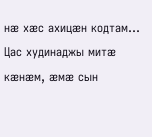нæ хæс ахицæн кодтам…
Цас худинаджы митæ кæнæм, æмæ сын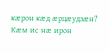кæрон кæд æрцæудзæн? Кæм ис нæ ирон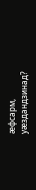æфсарм, уæздандзинад?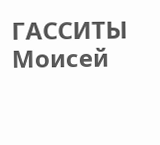ГАССИТЫ Моисей